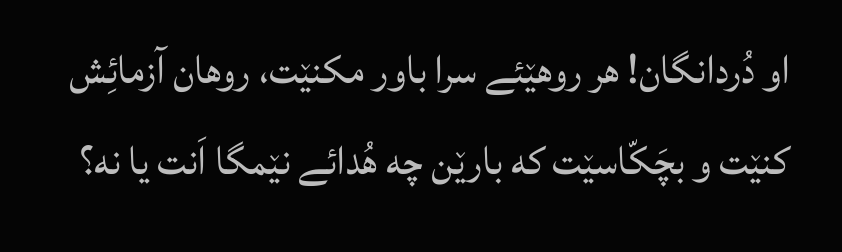او دُردانگان! هر روهێئے سرا باور مکنێت، روهان آزمائِش کنێت و بچَکّاسێت که بارێن چه هُدائے نێمگا اَنت یا نه؟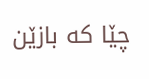چێا که بازێن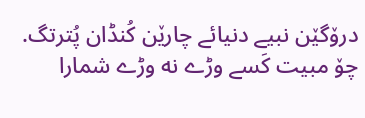درۆگێن نبیے دنیائے چارێن کُنڈان پُترتگ.
چۆ مبیت کَسے وڑے نه وڑے شمارا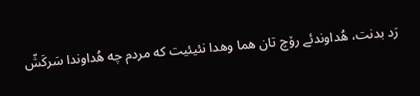رَد بدنت، هُداوندئے رۆچ تان هما وهدا نئیئیت که مردم چه هُداوندا سَرکَشّ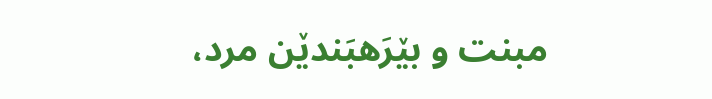مبنت و بێرَهبَندێن مرد،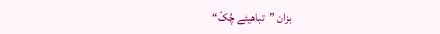بزان ”تباهیئے چُکّ“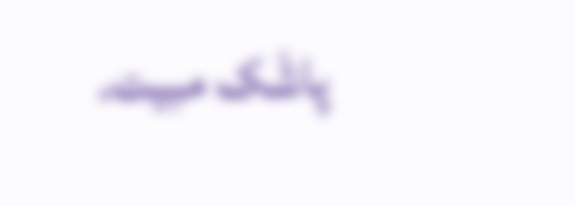پاشْک مبیت.